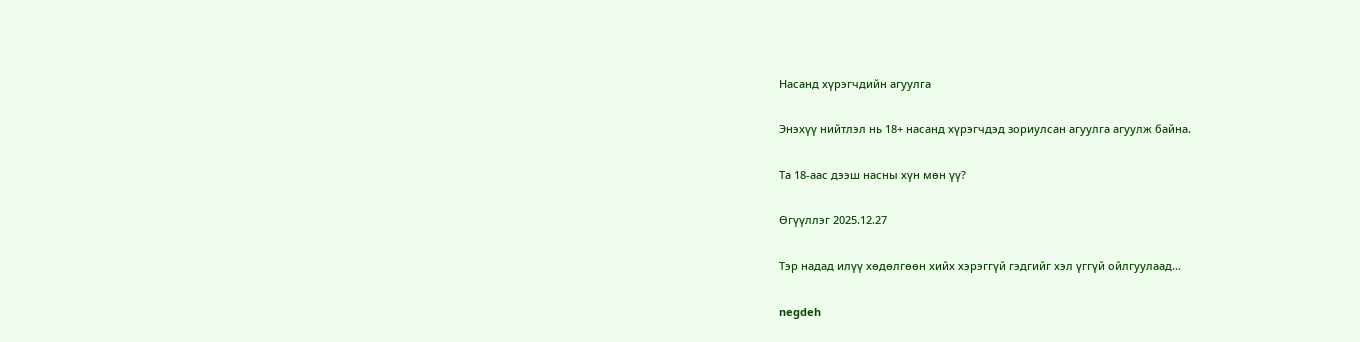Насанд хүрэгчдийн агуулга

Энэхүү нийтлэл нь 18+ насанд хүрэгчдэд зориулсан агуулга агуулж байна.

Та 18-аас дээш насны хүн мөн үү?

Өгүүллэг 2025.12.27

Тэр надад илүү хөдөлгөөн хийх хэрэггүй гэдгийг хэл үггүй ойлгуулаад...

negdeh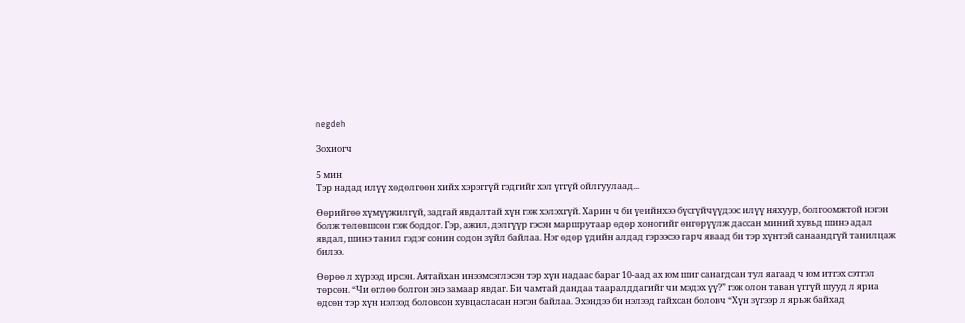negdeh

Зохиогч

5 мин
Тэр надад илүү хөдөлгөөн хийх хэрэггүй гэдгийг хэл үггүй ойлгуулаад...

Өөрийгөө хүмүүжилгүй, задгай явдалтай хүн гэж хэлэхгүй. Харин ч би үеийнхээ бүсгүйчүүдээс илүү няхуур, болгоомжтой нэгэн болж төлөвшсөн гэж боддог. Гэр, ажил, дэлгүүр гэсэн маршрутаар өдөр хоногийг өнгөрүүлж дассан миний хувьд шинэ адал явдал, шинэ танил гэдэг сонин содон зүйл байлаа. Нэг өдөр үдийн алдад гэрээсээ гарч яваад би тэр хүнтэй санаандгүй танилцаж билээ.

Өөрөө л хүрээд ирсэн. Аятайхан инээмсэглэсэн тэр хүн надаас бараг 10-аад ах юм шиг санагдсан тул яагаад ч юм итгэх сэтгэл төрсөн. “Чи өглөө болгон энэ замаар явдаг. Би чамтай дандаа тааралддагийг чи мэдэх үү?” гэж олон таван үггүй шууд л яриа өдсөн тэр хүн нэлээд боловсон хувцасласан нэгэн байлаа. Эхэндээ би нэлээд гайхсан боловч “Хүн зүгээр л ярьж байхад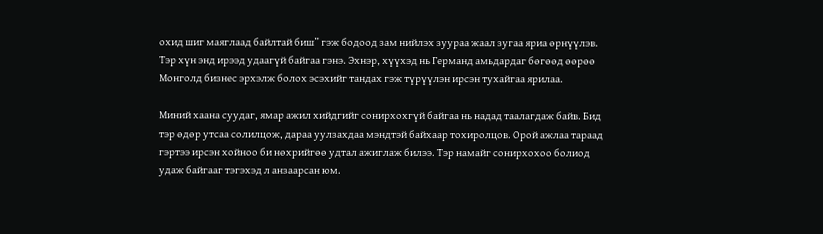охид шиг маяглаад байлтай биш” гэж бодоод зам нийлэх зуураа жаал зугаа яриа өрнүүлэв. Тэр хүн энд ирээд удаагүй байгаа гэнэ. Эхнэр, хүүхэд нь Германд амьдардаг бөгөөд өөрөө Монголд бизнес эрхэлж болох эсэхийг тандах гэж түрүүлэн ирсэн тухайгаа ярилаа.

Миний хаана суудаг, ямар ажил хийдгийг сонирхохгүй байгаа нь надад таалагдаж байв. Бид тэр өдөр утсаа солилцож, дараа уулзахдаа мэндтэй байхаар тохиролцов. Орой ажлаа тараад гэртээ ирсэн хойноо би нөхрийгөө удтал ажиглаж билээ. Тэр намайг сонирхохоо болиод удаж байгааг тэгэхэд л анзаарсан юм.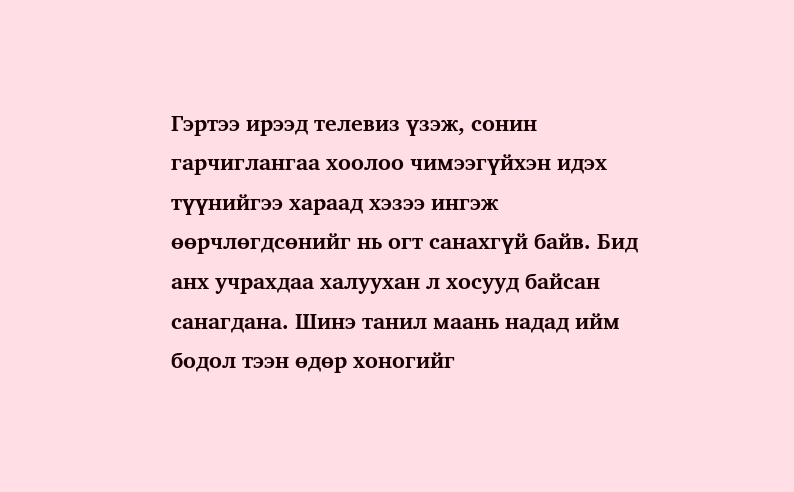Гэртээ ирээд телевиз үзэж, сонин гарчиглангаа хоолоо чимээгүйхэн идэх түүнийгээ хараад хэзээ ингэж өөрчлөгдсөнийг нь огт санахгүй байв. Бид анх учрахдаа халуухан л хосууд байсан санагдана. Шинэ танил маань надад ийм бодол тээн өдөр хоногийг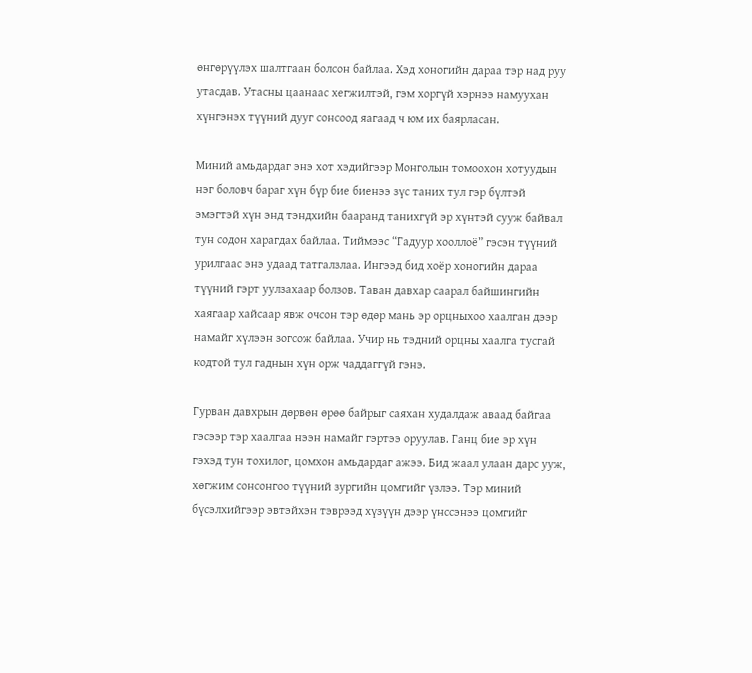өнгөрүүлэх шалтгаан болсон байлаа. Хэд хоногийн дараа тэр над руу утасдав. Утасны цаанаас хeгжилтэй, гэм хоргүй хэрнээ намуухан хүнгэнэх түүний дууг сонсоод яагаад ч юм их баярласан.

Миний амьдардаг энэ хот хэдийгээр Монголын томоохон хотуудын нэг боловч бараг хүн бүр бие биенээ зүс таних тул гэр бүлтэй эмэгтэй хүн энд тэндхийн бааранд танихгүй эр хүнтэй сууж байвал тун содон харагдах байлаа. Тиймээс “Гадуур хооллоё” гэсэн түүний урилгаас энэ удаад татгалзлаа. Ингээд бид хоёр хоногийн дараа түүний гэрт уулзахаар болзов. Таван давхар саарал байшингийн хаягаар хайсаар явж очсон тэр өдөр мань эр орцныхоо хаалган дээр намайг хүлээн зогсож байлаа. Учир нь тэдний орцны хаалга тусгай кодтой тул гаднын хүн орж чаддаггүй гэнэ.

Гурван давхрын дөрвөн өрөө байрыг саяхан худалдаж аваад байгаа гэсээр тэр хаалгаа нээн намайг гэртээ оруулав. Ганц бие эр хүн гэхэд тун тохилог, цомхон амьдардаг ажээ. Бид жаал улаан дарс ууж, хөгжим сонсонгоо түүний зургийн цомгийг үзлээ. Тэр миний бүсэлхийгээр эвтэйхэн тэврээд хүзүүн дээр үнссэнээ цомгийг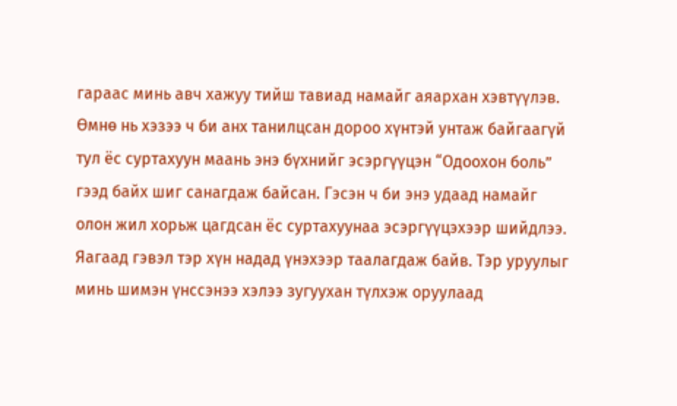гараас минь авч хажуу тийш тавиад намайг аяархан хэвтүүлэв. Өмнө нь хэзээ ч би анх танилцсан дороо хүнтэй унтаж байгаагүй тул ёс суртахуун маань энэ бүхнийг эсэргүүцэн “Одоохон боль” гээд байх шиг санагдаж байсан. Гэсэн ч би энэ удаад намайг олон жил хорьж цагдсан ёс суртахуунаа эсэргүүцэхээр шийдлээ. Яагаад гэвэл тэр хүн надад үнэхээр таалагдаж байв. Тэр уруулыг минь шимэн үнссэнээ хэлээ зугуухан түлхэж оруулаад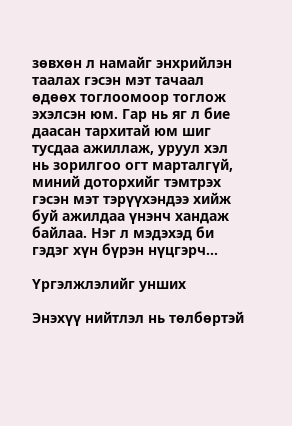зөвхөн л намайг энхрийлэн таалах гэсэн мэт тачаал өдөөх тоглоомоор тоглож эхэлсэн юм. Гар нь яг л бие даасан тархитай юм шиг тусдаа ажиллаж, уруул хэл нь зорилгоо огт марталгүй, миний доторхийг тэмтрэх гэсэн мэт тэрүүхэндээ хийж буй ажилдаа үнэнч хандаж байлаа. Нэг л мэдэхэд би гэдэг хүн бүрэн нүцгэрч...

Үргэлжлэлийг унших

Энэхүү нийтлэл нь төлбөртэй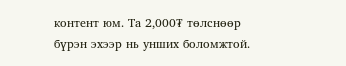контент юм. Та 2,000₮ төлснөөр бүрэн эхээр нь унших боломжтой.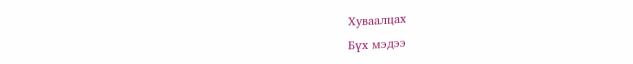Хуваалцах
Бүх мэдээ